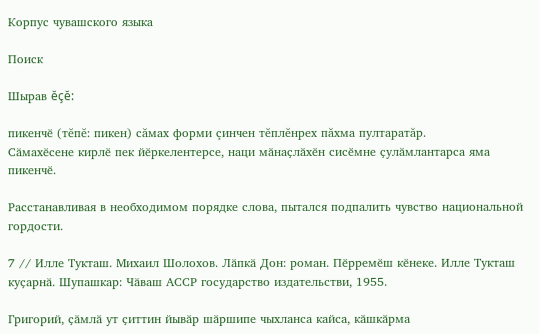Корпус чувашского языка

Поиск

Шырав ĕçĕ:

пикенчӗ (тĕпĕ: пикен) сăмах форми çинчен тĕплĕнрех пăхма пултаратăр.
Сӑмахӗсене кирлӗ пек йӗркелентерсе, наци мӑнаҫлӑхӗн сисӗмне ҫулӑмлантарса яма пикенчӗ.

Расстанавливая в необходимом порядке слова, пытался подпалить чувство национальной гордости.

7 // Илле Тукташ. Михаил Шолохов. Лӑпкӑ Дон: роман. Пӗрремӗш кӗнеке. Илле Тукташ куҫарнӑ. Шупашкар: Чӑваш АССР государство издательстви, 1955.

Григорий, ҫӑмлӑ ут ҫиттин йывӑр шӑршипе чыхланса кайса, кӑшкӑрма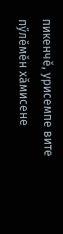пикенчӗ, урисемпе вите пӳлӗмӗн хӑмисене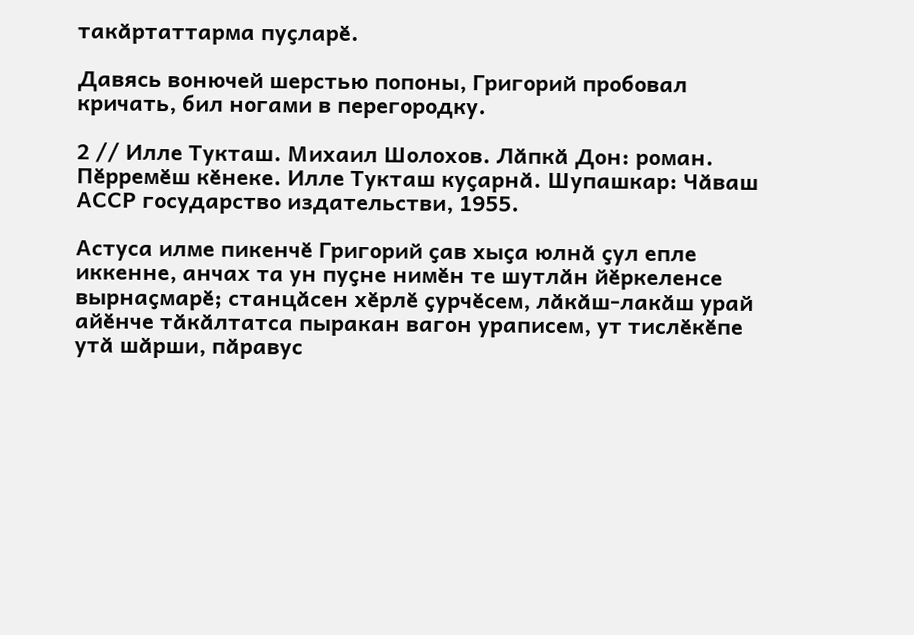такӑртаттарма пуҫларӗ.

Давясь вонючей шерстью попоны, Григорий пробовал кричать, бил ногами в перегородку.

2 // Илле Тукташ. Михаил Шолохов. Лӑпкӑ Дон: роман. Пӗрремӗш кӗнеке. Илле Тукташ куҫарнӑ. Шупашкар: Чӑваш АССР государство издательстви, 1955.

Астуса илме пикенчӗ Григорий ҫав хыҫа юлнӑ ҫул епле иккенне, анчах та ун пуҫне нимӗн те шутлӑн йӗркеленсе вырнаҫмарӗ; станцӑсен хӗрлӗ ҫурчӗсем, лӑкӑш-лакӑш урай айӗнче тӑкӑлтатса пыракан вагон ураписем, ут тислӗкӗпе утӑ шӑрши, пӑравус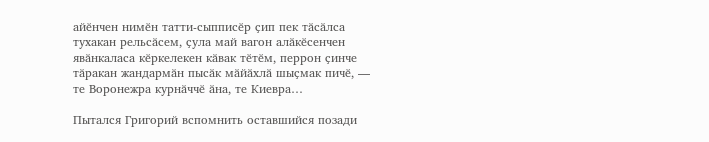айӗнчен нимӗн татти-сыпписӗр ҫип пек тӑсӑлса тухакан рельсӑсем, ҫула май вагон алӑкӗсенчен явӑнкаласа кӗркелекен кӑвак тӗтӗм, перрон ҫинче тӑракан жандармӑн пысӑк мӑйӑхлӑ шыҫмак пичӗ, — те Воронежра курнӑччӗ ӑна, те Киевра…

Пытался Григорий вспомнить оставшийся позади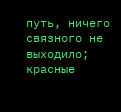путь, ничего связного не выходило; красные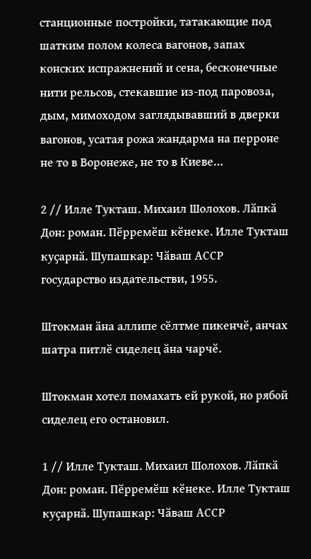станционные постройки, татакающие под шатким полом колеса вагонов, запах конских испражнений и сена, бесконечные нити рельсов, стекавшие из-под паровоза, дым, мимоходом заглядывавший в дверки вагонов, усатая рожа жандарма на перроне не то в Воронеже, не то в Киеве…

2 // Илле Тукташ. Михаил Шолохов. Лӑпкӑ Дон: роман. Пӗрремӗш кӗнеке. Илле Тукташ куҫарнӑ. Шупашкар: Чӑваш АССР государство издательстви, 1955.

Штокман ӑна аллипе сӗлтме пикенчӗ, анчах шатра питлӗ сиделец ӑна чарчӗ.

Штокман хотел помахать ей рукой, но рябой сиделец его остановил.

1 // Илле Тукташ. Михаил Шолохов. Лӑпкӑ Дон: роман. Пӗрремӗш кӗнеке. Илле Тукташ куҫарнӑ. Шупашкар: Чӑваш АССР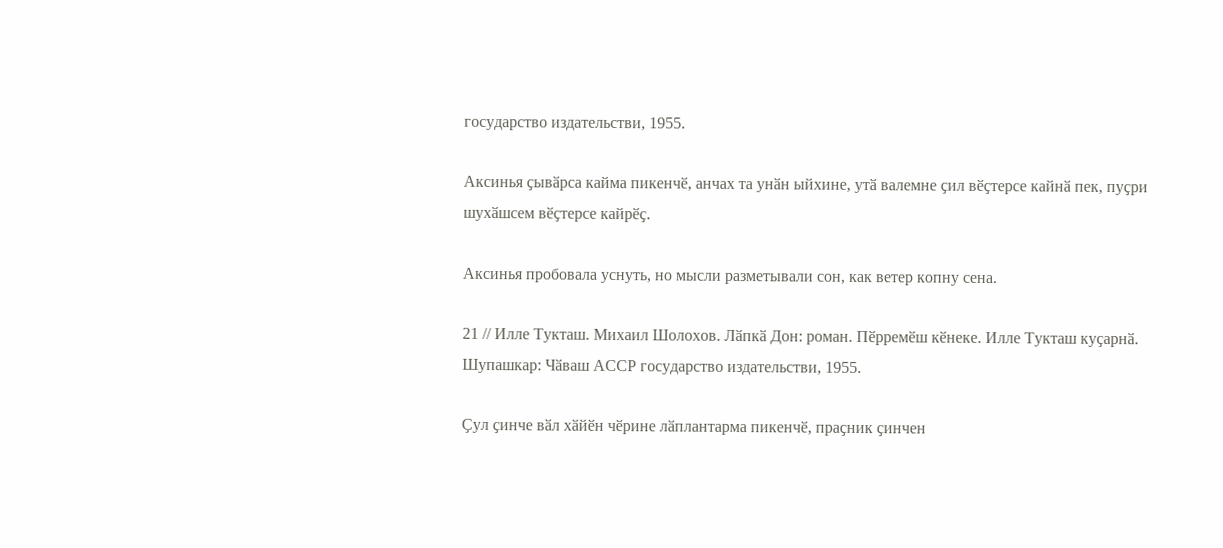государство издательстви, 1955.

Аксинья ҫывӑрса кайма пикенчӗ, анчах та унӑн ыйхине, утӑ валемне ҫил вӗҫтерсе кайнӑ пек, пуҫри шухӑшсем вӗҫтерсе кайрӗҫ.

Аксинья пробовала уснуть, но мысли разметывали сон, как ветер копну сена.

21 // Илле Тукташ. Михаил Шолохов. Лӑпкӑ Дон: роман. Пӗрремӗш кӗнеке. Илле Тукташ куҫарнӑ. Шупашкар: Чӑваш АССР государство издательстви, 1955.

Ҫул ҫинче вӑл хӑйӗн чӗрине лӑплантарма пикенчӗ, праҫник ҫинчен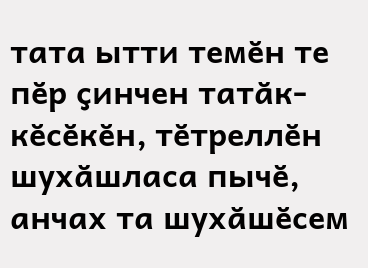тата ытти темӗн те пӗр ҫинчен татӑк-кӗсӗкӗн, тӗтреллӗн шухӑшласа пычӗ, анчах та шухӑшӗсем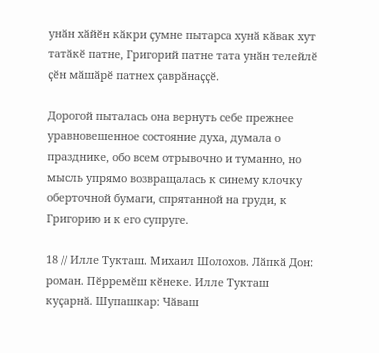унӑн хӑйӗн кӑкри ҫумне пытарса хунӑ кӑвак хут татӑкӗ патне, Григорий патне тата унӑн телейлӗ ҫӗн мӑшӑрӗ патнех ҫаврӑнаҫҫӗ.

Дорогой пыталась она вернуть себе прежнее уравновешенное состояние духа, думала о празднике, обо всем отрывочно и туманно, но мысль упрямо возвращалась к синему клочку оберточной бумаги, спрятанной на груди, к Григорию и к его супруге.

18 // Илле Тукташ. Михаил Шолохов. Лӑпкӑ Дон: роман. Пӗрремӗш кӗнеке. Илле Тукташ куҫарнӑ. Шупашкар: Чӑваш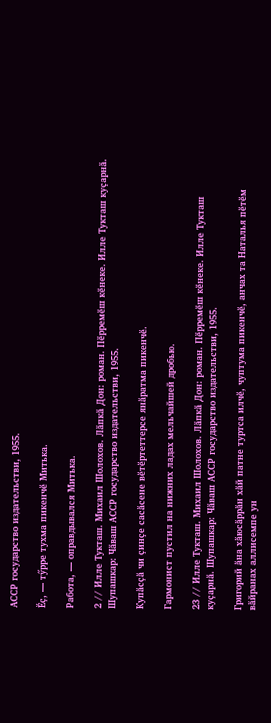АССР государство издательстви, 1955.

Ӗҫ, — тӳрре тухма пикенчӗ Митька.

Работа, — оправдывался Митька.

2 // Илле Тукташ. Михаил Шолохов. Лӑпкӑ Дон: роман. Пӗрремӗш кӗнеке. Илле Тукташ куҫарнӑ. Шупашкар: Чӑваш АССР государство издательстви, 1955.

Купӑсҫӑ чи ҫинҫе сасӑсене вӗтӗртеттерсе янӑратма пикенчӗ.

Гармонист пустил на нижних ладах мельчайшей дробью.

23 // Илле Тукташ. Михаил Шолохов. Лӑпкӑ Дон: роман. Пӗрремӗш кӗнеке. Илле Тукташ куҫарнӑ. Шупашкар: Чӑваш АССР государство издательстви, 1955.

Григорий ӑна хӑюсӑррӑн хӑй патне туртса илчӗ, чуптума пикенчӗ, анчах та Наталья пӗтӗм вӑйранах аллисемпе ун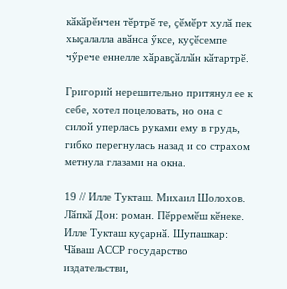кӑкӑрӗнчен тӗртрӗ те, ҫӗмӗрт хулӑ пек хыҫалалла авӑнса ӳксе, куҫӗсемпе чӳрече еннелле хӑравҫӑллӑн кӑтартрӗ.

Григорий нерешительно притянул ее к себе, хотел поцеловать, но она с силой уперлась руками ему в грудь, гибко перегнулась назад и со страхом метнула глазами на окна.

19 // Илле Тукташ. Михаил Шолохов. Лӑпкӑ Дон: роман. Пӗрремӗш кӗнеке. Илле Тукташ куҫарнӑ. Шупашкар: Чӑваш АССР государство издательстви,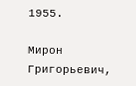1955.

Мирон Григорьевич,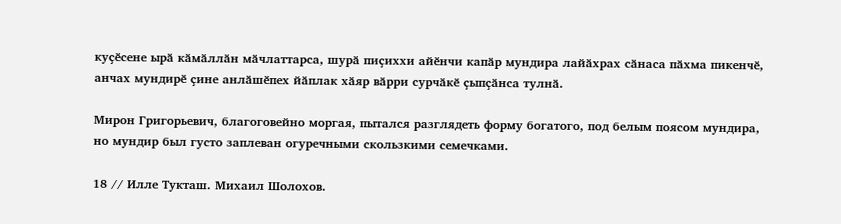куҫӗсене ырӑ кӑмӑллӑн мӑчлаттарса, шурӑ пиҫиххи айӗнчи капӑр мундира лайӑхрах сӑнаса пӑхма пикенчӗ, анчах мундирӗ ҫине анлӑшӗпех йӑплак хӑяр вӑрри сурчӑкӗ ҫыпҫӑнса тулнӑ.

Мирон Григорьевич, благоговейно моргая, пытался разглядеть форму богатого, под белым поясом мундира, но мундир был густо заплеван огуречными скользкими семечками.

18 // Илле Тукташ. Михаил Шолохов.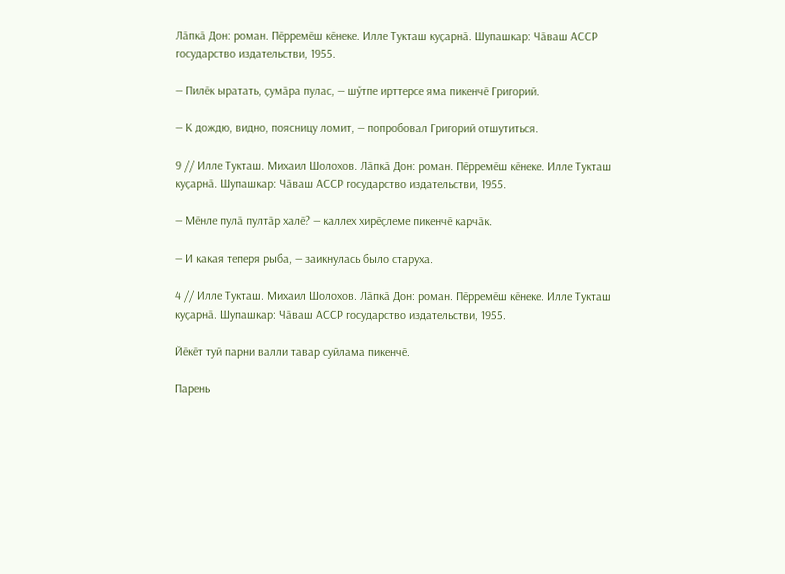Лӑпкӑ Дон: роман. Пӗрремӗш кӗнеке. Илле Тукташ куҫарнӑ. Шупашкар: Чӑваш АССР государство издательстви, 1955.

— Пилӗк ыратать, ҫумӑра пулас, — шӳтпе ирттерсе яма пикенчӗ Григорий.

— К дождю, видно, поясницу ломит, — попробовал Григорий отшутиться.

9 // Илле Тукташ. Михаил Шолохов. Лӑпкӑ Дон: роман. Пӗрремӗш кӗнеке. Илле Тукташ куҫарнӑ. Шупашкар: Чӑваш АССР государство издательстви, 1955.

— Мӗнле пулӑ пултӑр халӗ? — каллех хирӗҫлеме пикенчӗ карчӑк.

— И какая теперя рыба, — заикнулась было старуха.

4 // Илле Тукташ. Михаил Шолохов. Лӑпкӑ Дон: роман. Пӗрремӗш кӗнеке. Илле Тукташ куҫарнӑ. Шупашкар: Чӑваш АССР государство издательстви, 1955.

Йӗкӗт туй парни валли тавар суйлама пикенчӗ.

Парень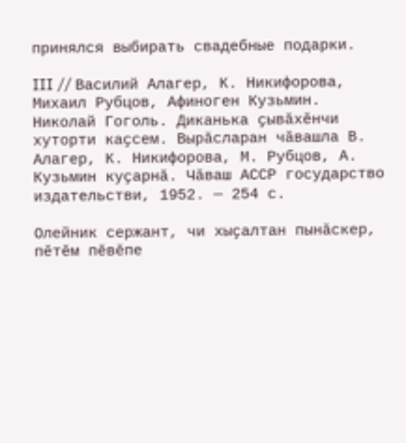принялся выбирать свадебные подарки.

III // Василий Алагер, К. Никифорова, Михаил Рубцов, Афиноген Кузьмин. Николай Гоголь. Диканька ҫывӑхӗнчи хуторти каҫсем. Вырӑсларан чӑвашла В. Алагер, К. Никифорова, М. Рубцов, А. Кузьмин куҫарнӑ. Чӑваш АССР государство издательстви, 1952. — 254 с.

Олейник сержант, чи хыҫалтан пынӑскер, пӗтӗм пӗвӗпе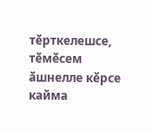тӗрткелешсе, тӗмӗсем ӑшнелле кӗрсе кайма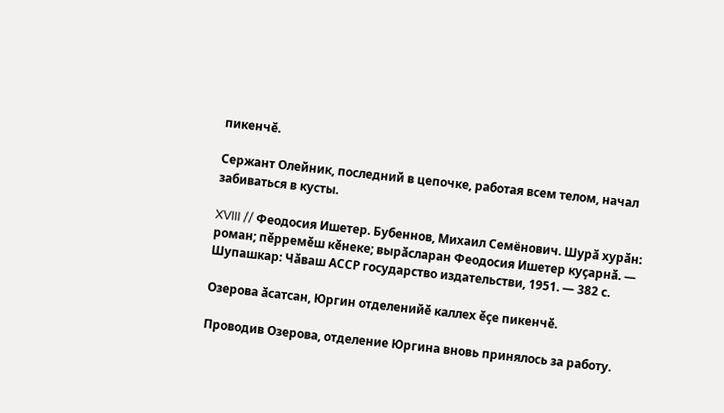пикенчӗ.

Сержант Олейник, последний в цепочке, работая всем телом, начал забиваться в кусты.

XVIII // Феодосия Ишетер. Бубеннов, Михаил Семёнович. Шурӑ хурӑн: роман; пӗрремӗш кӗнеке; вырӑсларан Феодосия Ишетер куҫарнӑ. — Шупашкар: Чӑваш АССР государство издательстви, 1951. — 382 с.

Озерова ӑсатсан, Юргин отделенийӗ каллех ӗҫе пикенчӗ.

Проводив Озерова, отделение Юргина вновь принялось за работу.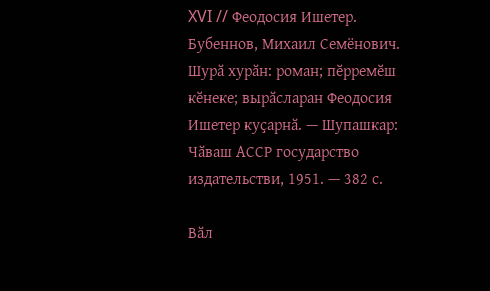XVI // Феодосия Ишетер. Бубеннов, Михаил Семёнович. Шурӑ хурӑн: роман; пӗрремӗш кӗнеке; вырӑсларан Феодосия Ишетер куҫарнӑ. — Шупашкар: Чӑваш АССР государство издательстви, 1951. — 382 с.

Вӑл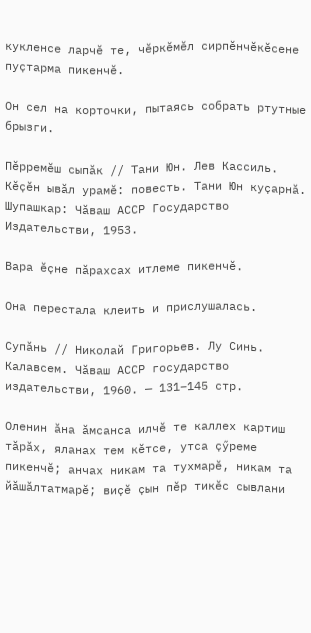кукленсе ларчӗ те, чӗркӗмӗл сирпӗнчӗкӗсене пуҫтарма пикенчӗ.

Он сел на корточки, пытаясь собрать ртутные брызги.

Пӗрремӗш сыпӑк // Тани Юн. Лев Кассиль. Кӗҫӗн ывӑл урамӗ: повесть. Тани Юн куҫарнӑ. Шупашкар: Чӑваш АССР Государство Издательстви, 1953.

Вара ӗҫне пӑрахсах итлеме пикенчӗ.

Она перестала клеить и прислушалась.

Супӑнь // Николай Григорьев. Лу Синь. Калавсем. Чӑваш АССР государство издательстви, 1960. — 131–145 стр.

Оленин ӑна ӑмсанса илчӗ те каллех картиш тӑрӑх, яланах тем кӗтсе, утса ҫӳреме пикенчӗ; анчах никам та тухмарӗ, никам та йӑшӑлтатмарӗ; виҫӗ ҫын пӗр тикӗс сывлани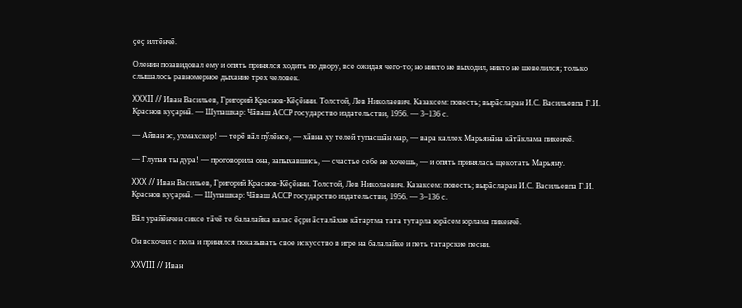ҫеҫ илтӗнчӗ.

Оленин позавидовал ему и опять принялся ходить по двору, все ожидая чего-то; но никто не выходил, никто не шевелился; только слышалось равномерное дыхание трех человек.

XXXII // Иван Васильев, Григорий Краснов-Кӗҫӗнни. Толстой, Лев Николаевич. Казаксем: повесть; вырӑсларан И.С. Васильевпа Г.И. Краснов куҫарнӑ. — Шупашкар: Чӑваш АССР государство издательстви, 1956. — 3–136 с.

— Айван эс, ухмахскер! — терӗ вӑл пӳлӗнсе, — хӑвна ху телей тупасшӑн мар, — вара каллех Марьянӑна кӑтӑклама пикенчӗ.

— Глупая ты дура! — проговорила она, запыхавшись, — счастье себе не хочешь, — и опять принялась щекотать Марьяну.

XXX // Иван Васильев, Григорий Краснов-Кӗҫӗнни. Толстой, Лев Николаевич. Казаксем: повесть; вырӑсларан И.С. Васильевпа Г.И. Краснов куҫарнӑ. — Шупашкар: Чӑваш АССР государство издательстви, 1956. — 3–136 с.

Вӑл урайӗнчен сиксе тӑчӗ те балалайка калас ӗҫри ӑсталӑхне кӑтартма тата тутарла юрӑсем юрлама пикенчӗ.

Он вскочил с пола и принялся показывать свое искусство в игре на балалайке и петь татарские песни.

XXVIII // Иван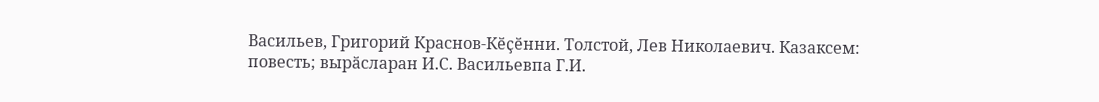Васильев, Григорий Краснов-Кӗҫӗнни. Толстой, Лев Николаевич. Казаксем: повесть; вырӑсларан И.С. Васильевпа Г.И.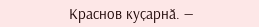Краснов куҫарнӑ. —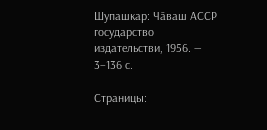Шупашкар: Чӑваш АССР государство издательстви, 1956. — 3–136 с.

Страницы: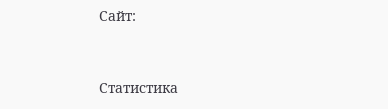Сайт:



Статистика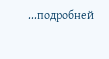...подробней